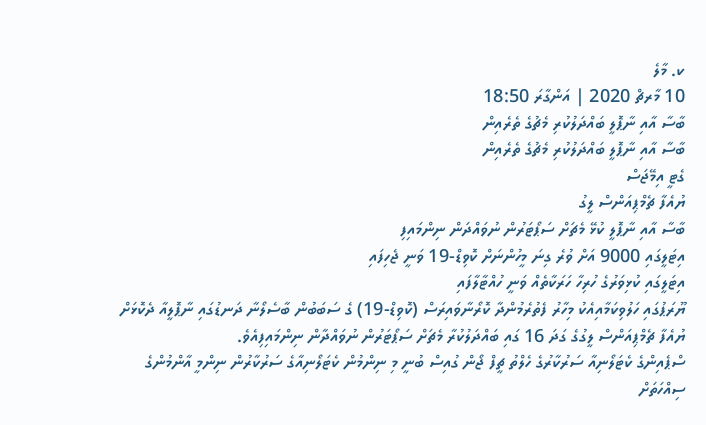ކ. މާލެ
10 މާރޗް 2020 | އަންގާރަ 18:50
ބާސާ އާއި ނާޕޮލީ ބައްދަލުކުރި މެޗުގެ ތެރެއިން
ބާސާ އާއި ނާޕޮލީ ބައްދަލުކުރި މެޗުގެ ތެރެއިން
ގެޓީ އިމޭޖަސް
ޔުއެފާ ޗެމްޕިއަންސް ލީގު
ބާސާ އާއި ނާޕޮލީ ކުޅޭ މެޗަށް ސަޕޯޓަރުން ނުވައްދަން ނިންމައިފި
އިޓަލީގައި 9000 އަށް ވުރެ ގިނަ މީހުންނަށް ކޮވިޑް-19 ވަނީ ޖެހިފައި
އިޓަލީގައި ކުޅިވަރުގެ ހުރިހާ ހަރަކާތެއް ވަނީ ހުއްޓާލާފައި
ޔޫރަޕުގައި ހަލުވިކަމާއިއެކު މިހާރު ފެތުރެމުންދާ ކޮރޯނާވައިރަސް (ކޮވިޑް-19) ގެ ސަބަބުން ބާސެލޯނާ ދަނޑުގައި ނާޕޮލީއާ ދެކޮޅަށް ޔުއެފާ ޗެމްޕިއަންސް ލީގުގެ ގަދަ 16 ގައި ބައްދަލުކުރާ މެޗަށް ސަޕޯޓަރުން ނުވައްދާން ނިންމައިފިއެވެ.
ސްޕެއިންގެ ކެޓަލޯނިއާ ސަރުކާރުގެ ހެލްތު ޗީފް ޖޯން ގުއިސް ބުނީ މި ނިންމުން ކެޓަލޯނިއާގެ ސަރުކާރުން ނިންމީ އާންމުންގެ ސިއްހަތަށް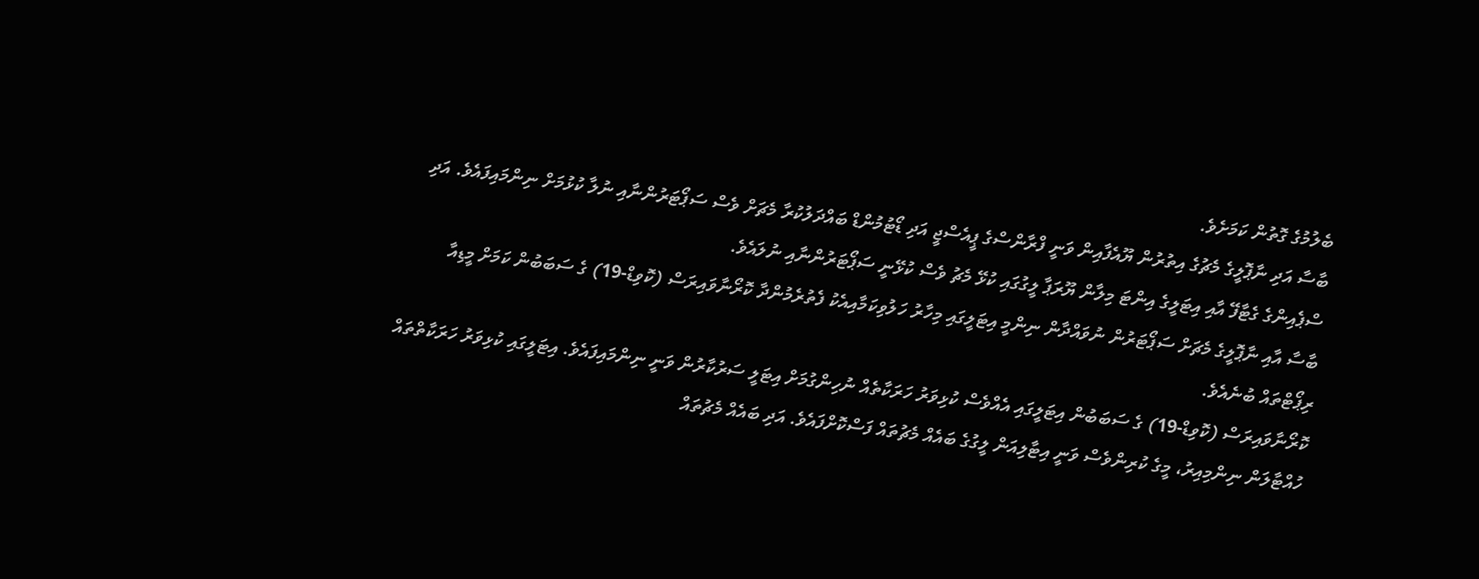ބެލުމުގެ ގޮތުން ކަމަށެވެ.
ބާސާ އަދި ނާޕޮލީގެ މެޗުގެ އިތުރުން ޔޫއެފާއިން ވަނީ ފްރާންސްގެ ޕީއެސްޖީ އަދި ޑޯޓުމުންޑް ބައްދަލުކުރާ މެޗަށް ވެސް ސަޕޯޓަރުންނާއި ނުލާ ކުޅުމަށް ނިންމައިފައެވެ. އަދި ސްޕެއިންގެ ގެޓާފޭ އާއި އިޓަލީގެ އިންޓަ މިލާން ޔޫރަޕާ ލީގުގައި ކުޅޭ މެޗު ވެސް ކުޅޭނީ ސަޕޯޓަރުންނާއި ނުލައެވެ.
ބާސާ އާއި ނާޕޮލީގެ މެޗަށް ސަޕޯޓަރުން ނުވައްދާން ނިންމީ އިޓަލީގައި މިހާރު ހަލުވިކަމާއިއެކު ފެތުރެމުންދާ ކޮރޯނާވައިރަސް (ކޮވިޑް-19) ގެ ސަބަބުން ކަމަށް މީޑިއާ ރިޕޯޓްތައް ބުނެއެވެ.
ކޮރޯނާވައިރަސް (ކޮވިޑް-19) ގެ ސަބަބުން އިޓަލީގައި އެއްވެސް ކުޅިވަރު ހަރަކާތެއް ނުހިންގުމަށް އިޓަލީ ސަރުކާރުން ވަނީ ނިންމައިފައެވެ. އިޓަލީގައި ކުޅިވަރު ހަރަކާތްތައް ހުއްޓާލަން ނިންމިއިރު، މީގެ ކުރިންވެސް ވަނީ އިޓާލިއަން ލީގުގެ ބައެއް މެޗުތައް ފަސްކޮށްފައެވެ. އަދި ބައެއް މެޗުތައް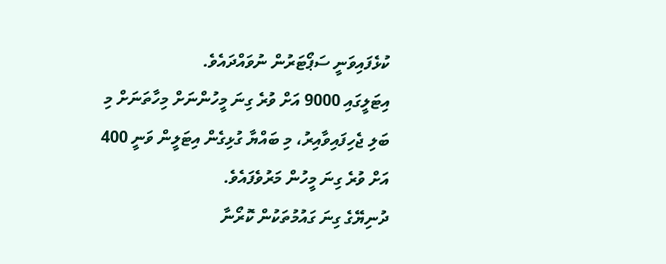ކުޅެފައިވަނީ ސަޕޯޓަރުން ނުވައްދައެވެ.
އިޓަލީގައި 9000 އަށް ވުރެ ގިނަ މީހުންނަށް މިހާތަނަށް މި ބަލި ޖެހިފައިވާއިރު، މި ބައްޔާ ގުޅިގެން އިޓަލީން ވަނީ 400 އަށް ވުރެ ގިނަ މީހުން މަރުވެފައެވެ.
ދުނިޔޭގެ ގިނަ ގައުމުތަކުން ކޮރޯނާ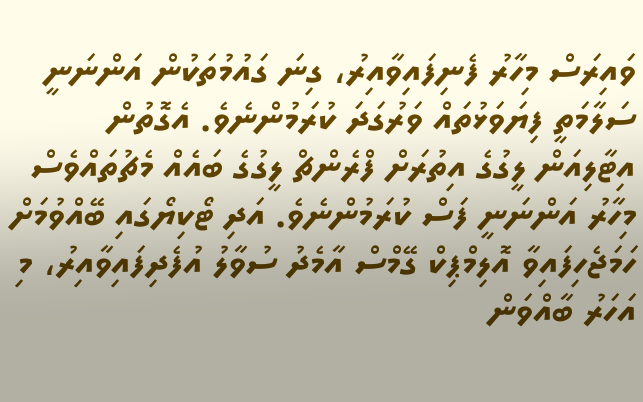ވައިރަސް މިހާރު ފެނިފައިވާއިރު، ގިނަ ގައުމުތަކުން އަންނަނީ ސަލާމަތީ ފިޔަވަޅުތައް ވަރުގަދަ ކުރަމުންނެވެ. އެގޮތުން އިޓާލިއަން ލީގުގެ އިތުރަށް ފްރެންޗް ލީގުގެ ބައެއް މެޗުތައްވެސް މިހާރު އަންނަނީ ފަސް ކުރަމުންނެވެ. އަދި ޓޯކިޔޯގައި ބޭއްވުމަށް ހަމަޖެހިފައިވާ އޮލިމްޕިކް ގޭމްސް އާމެދު ސުވާލު އުފެދިފައިވާއިރު، މި އަހަރު ބާއްވަން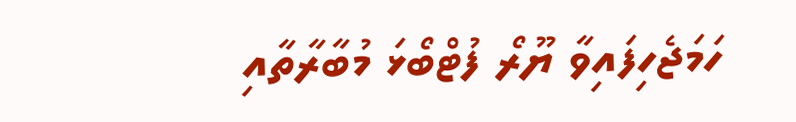ހަމަޖެހިފައިވާ ޔޫރޯ ފުޓްބޯޅަ މުބާރާތާއި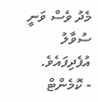މެދު ވެސް ވަނީ ސުވާލު އުފެދިފައެވެ.
- ކޮމެންޓް